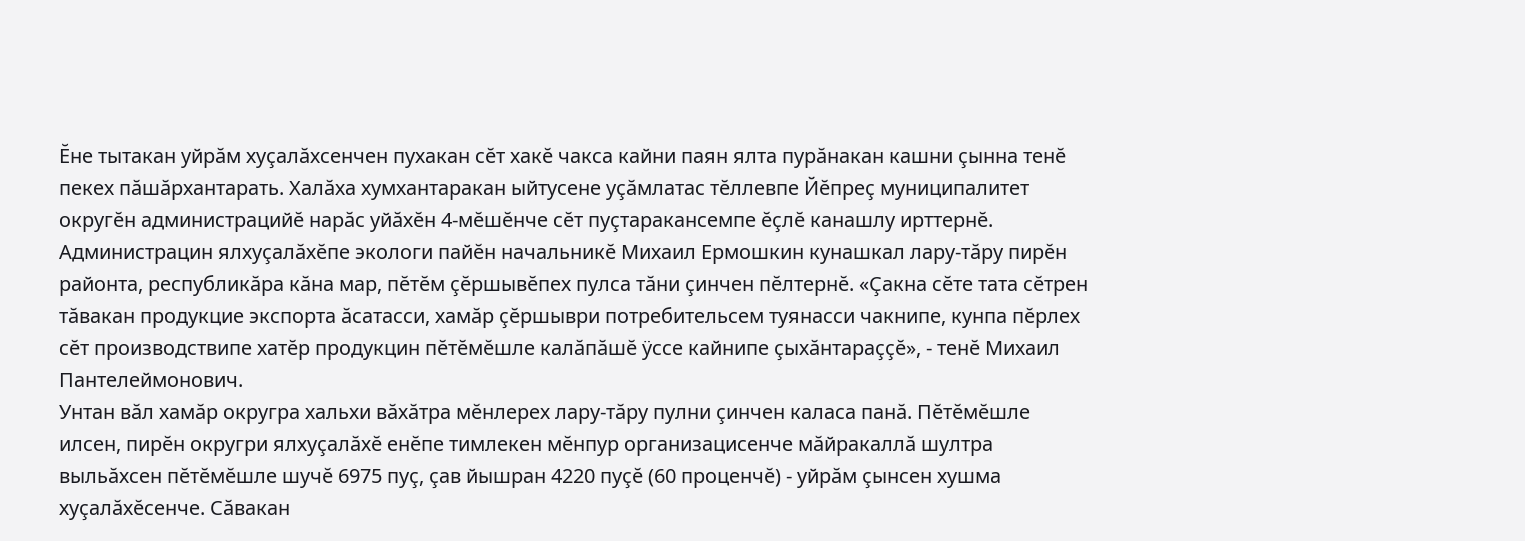Ĕне тытакан уйрăм хуçалăхсенчен пухакан сĕт хакĕ чакса кайни паян ялта пурăнакан кашни çынна тенĕ пекех пăшăрхантарать. Халăха хумхантаракан ыйтусене уçăмлатас тĕллевпе Йĕпреç муниципалитет округĕн администрацийĕ нарăс уйăхĕн 4-мĕшĕнче сĕт пуçтаракансемпе ĕçлĕ канашлу ирттернĕ.
Администрацин ялхуçалăхĕпе экологи пайĕн начальникĕ Михаил Ермошкин кунашкал лару-тăру пирĕн районта, республикăра кăна мар, пĕтĕм çĕршывĕпех пулса тăни çинчен пĕлтернĕ. «Çакна сĕте тата сĕтрен тăвакан продукцие экспорта ăсатасси, хамăр çĕршыври потребительсем туянасси чакнипе, кунпа пĕрлех сĕт производствипе хатĕр продукцин пĕтĕмĕшле калăпăшĕ ÿссе кайнипе çыхăнтараççĕ», - тенĕ Михаил Пантелеймонович.
Унтан вăл хамăр округра хальхи вăхăтра мĕнлерех лару-тăру пулни çинчен каласа панă. Пĕтĕмĕшле илсен, пирĕн округри ялхуçалăхĕ енĕпе тимлекен мĕнпур организацисенче мăйракаллă шултра выльăхсен пĕтĕмĕшле шучĕ 6975 пуç, çав йышран 4220 пуçĕ (60 проценчĕ) - уйрăм çынсен хушма хуçалăхĕсенче. Сăвакан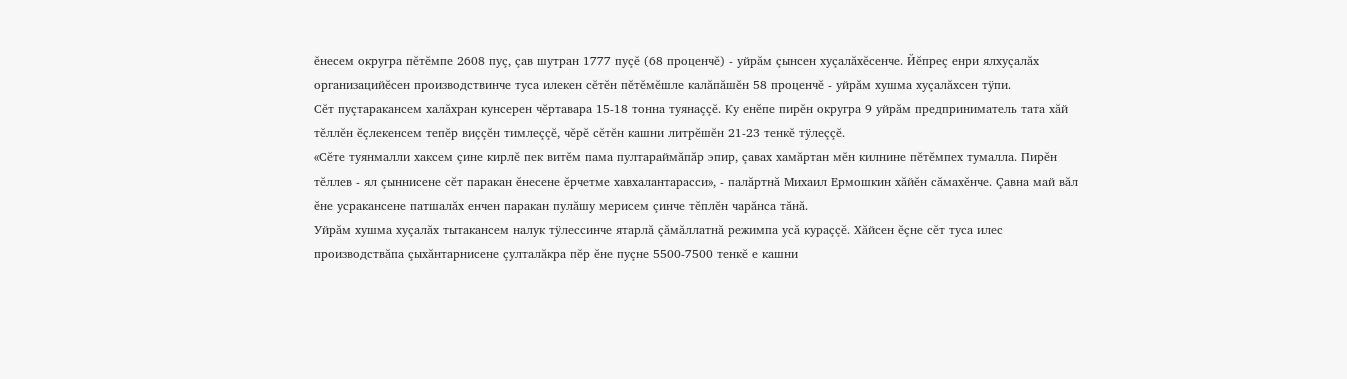ĕнесем округра пĕтĕмпе 2608 пуç, çав шутран 1777 пуçĕ (68 проценчĕ) - уйрăм çынсен хуçалăхĕсенче. Йĕпреç енри ялхуçалăх организацийĕсен производствинче туса илекен сĕтĕн пĕтĕмĕшле калăпăшĕн 58 проценчĕ - уйрăм хушма хуçалăхсен тÿпи.
Сĕт пуçтаракансем халăхран кунсерен чĕртавара 15-18 тонна туянаççĕ. Ку енĕпе пирĕн округра 9 уйрăм предприниматель тата хăй тĕллĕн ĕçлекенсем тепĕр виççĕн тимлеççĕ, чĕрĕ сĕтĕн кашни литрĕшĕн 21-23 тенкĕ тÿлеççĕ.
«Сĕте туянмалли хаксем çине кирлĕ пек витĕм пама пултараймăпăр эпир, çавах хамăртан мĕн килнине пĕтĕмпех тумалла. Пирĕн тĕллев - ял çыннисене сĕт паракан ĕнесене ĕрчетме хавхалантарасси», - палăртнă Михаил Ермошкин хăйĕн сăмахĕнче. Çавна май вăл ĕне усракансене патшалăх енчен паракан пулăшу мерисем çинче тĕплĕн чарăнса тăнă.
Уйрăм хушма хуçалăх тытакансем налук тÿлессинче ятарлă çăмăллатнă режимпа усă кураççĕ. Хăйсен ĕçне сĕт туса илес производствăпа çыхăнтарнисене çулталăкра пĕр ĕне пуçне 5500-7500 тенкĕ е кашни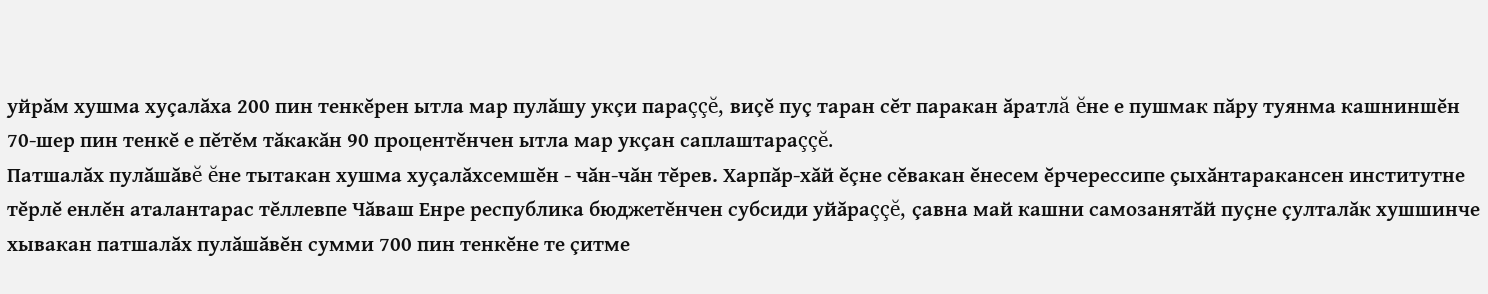уйрăм хушма хуçалăха 200 пин тенкĕрен ытла мар пулăшу укçи параççĕ, виçĕ пуç таран сĕт паракан ăратлă ĕне е пушмак пăру туянма кашниншĕн 70-шер пин тенкĕ е пĕтĕм тăкакăн 90 процентĕнчен ытла мар укçан саплаштараççĕ.
Патшалăх пулăшăвĕ ĕне тытакан хушма хуçалăхсемшĕн - чăн-чăн тĕрев. Харпăр-хăй ĕçне сĕвакан ĕнесем ĕрчерессипе çыхăнтаракансен институтне тĕрлĕ енлĕн аталантарас тĕллевпе Чăваш Енре республика бюджетĕнчен субсиди уйăраççĕ, çавна май кашни самозанятăй пуçне çулталăк хушшинче хывакан патшалăх пулăшăвĕн сумми 700 пин тенкĕне те çитме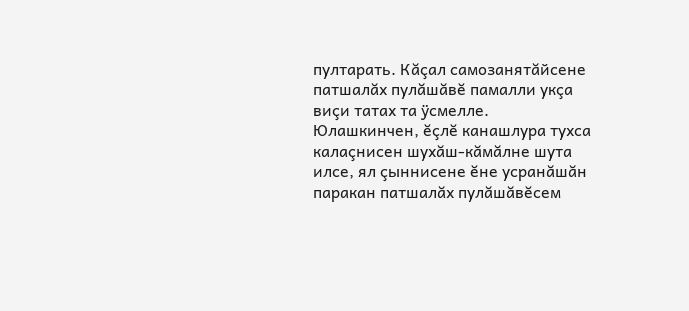пултарать. Кăçал самозанятăйсене патшалăх пулăшăвĕ памалли укçа виçи татах та ÿсмелле.
Юлашкинчен, ĕçлĕ канашлура тухса калаçнисен шухăш-кăмăлне шута илсе, ял çыннисене ĕне усранăшăн паракан патшалăх пулăшăвĕсем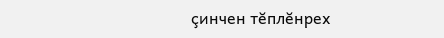çинчен тĕплĕнрех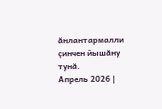ăнлантармалли çинчен йышăну тунă.
Апрель 2026 |